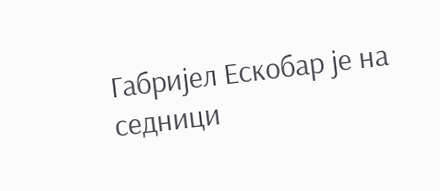Габријел Ескобар је на седници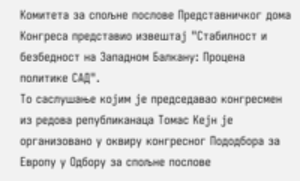Комитета за спољне послове Представничког дома Конгреса представио извештај "Стабилност и безбедност на Западном Балкану: Процена политике САД".
То саслушање којим је председавао конгресмен из редова републиканаца Томас Кејн је организовано у оквиру конгресног Пододбора за Европу у Одбору за спољне послове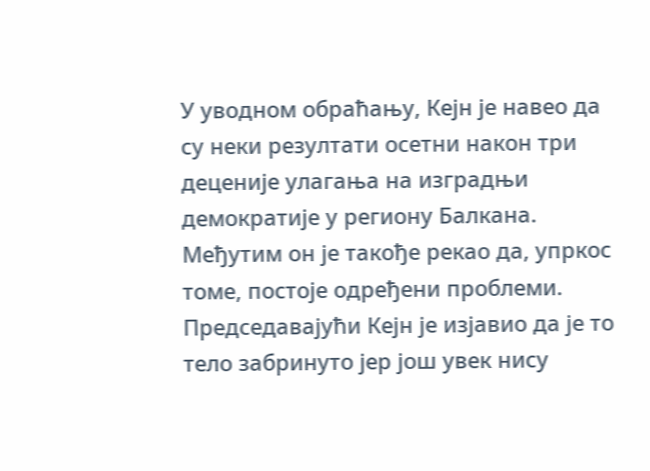У уводном обраћању, Кејн је навео да су неки резултати осетни након три деценије улагања на изградњи демократије у региону Балкана. Међутим он је такође рекао да, упркос томе, постоје одређени проблеми.
Председавајући Кејн је изјавио да је то тело забринуто јер још увек нису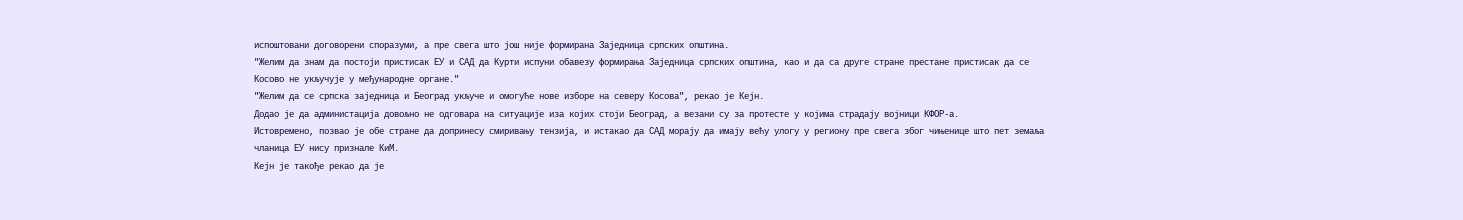испоштовани договорени споразуми, а пре свега што још није формирана Заједница српских општина.
"Желим да знам да постоји пристисак ЕУ и САД да Курти испуни обавезу формирања Заједница српских општина, као и да са друге стране престане пристисак да се Косово не укључује у међународне органе."
"Желим да се српска заједница и Београд укључе и омогуће нове изборе на северу Косова", рекао је Кејн.
Додао је да администација довољно не одговара на ситуације иза којих стоји Београд, а везани су за протесте у којима страдају војници КФОР-а.
Истовремено, позвао је обе стране да допринесу смиривању тензија, и истакао да САД морају да имају већу улогу у региону пре свега због чињенице што пет земаља чланица ЕУ нису признале КиМ.
Кејн је такође рекао да је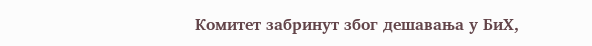Комитет забринут због дешавања у БиХ,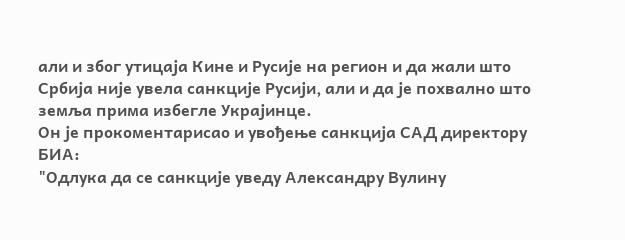али и због утицаја Кине и Русије на регион и да жали што Србија није увела санкције Русији, али и да је похвално што земља прима избегле Украјинце.
Он је прокоментарисао и увођење санкција САД директору БИА:
"Одлука да се санкције уведу Александру Вулину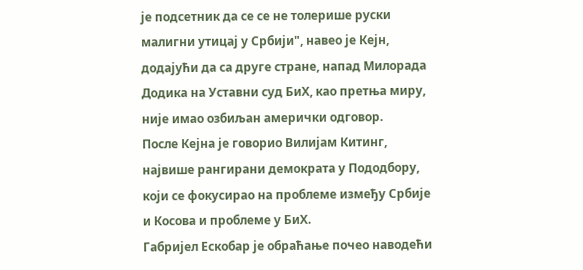је подсетник да се се не толерише руски малигни утицај у Србији", навео је Кејн, додајући да са друге стране, напад Милорада Додика на Уставни суд БиХ, као претња миру, није имао озбиљан амерички одговор.
После Кејна је говорио Вилијам Китинг, највише рангирани демократа у Пододбору, који се фокусирао на проблеме између Србије и Косова и проблеме у БиХ.
Габријел Ескобар је обраћање почео наводећи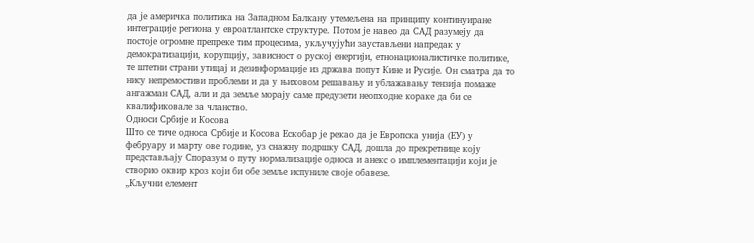да је америчка политика на Западном Балкану утемељена на принципу континуиране интеграције региона у евроатлантске структуре. Потом је навео да САД разумеју да постоје огромне препреке тим процесима, укључујући заустављени напредак у демократизацији, корупцију, зависност о руској енергији, етнонационалистичке политике, те штетни страни утицај и дезинформације из држава попут Кине и Русије. Он сматра да то нису непремостиви проблеми и да у њиховом решавању и ублажавању тензија помаже ангажман САД, али и да земље морају саме предузети неопходне кораке да би се квалификовале за чланство.
Односи Србије и Косова
Што се тиче односа Србије и Косова Ескобар је рекао да је Европска унија (ЕУ) у фебруару и марту ове године, уз снажну подршку САД, дошла до прекретнице коју представљају Споразум о путу нормализације односа и анекс о имплементацији који је створио оквир кроз који би обе земље испуниле своје обавезе.
„Кључни елемент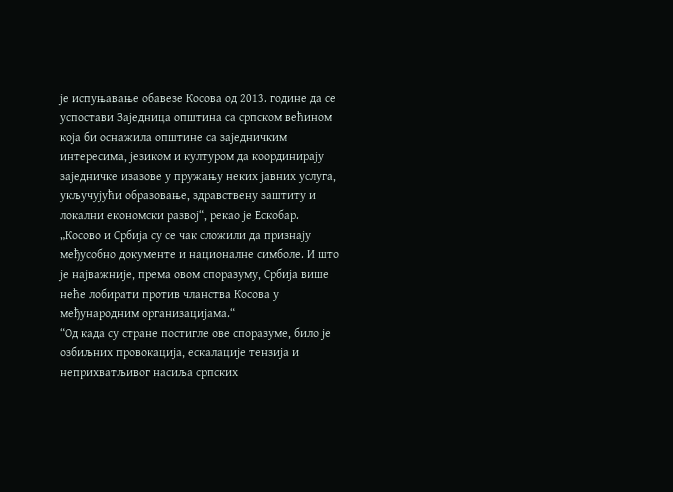је испуњавање обавезе Косова од 2013. године да се успостави Заједница општина са српском већином која би оснажила општине са заједничким интересима, језиком и културом да координирају заједничке изазове у пружању неких јавних услуга, укључујући образовање, здравствену заштиту и локални економски развој“, рекао је Ескобар.
„Косово и Србија су се чак сложили да признају међусобно документе и националне симболе. И што је најважније, према овом споразуму, Србија више неће лобирати против чланства Косова у међународним организацијама.“
“Од када су стране постигле ове споразуме, било је озбиљних провокација, ескалације тензија и неприхватљивог насиља српских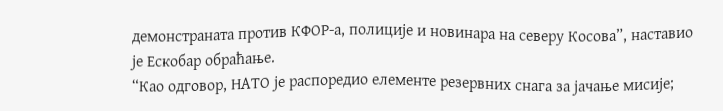демонстраната против КФОР-а, полиције и новинара на северу Косова”, наставио је Ескобар обраћање.
“Као одговор, НАТО је распоредио елементе резервних снага за јачање мисије;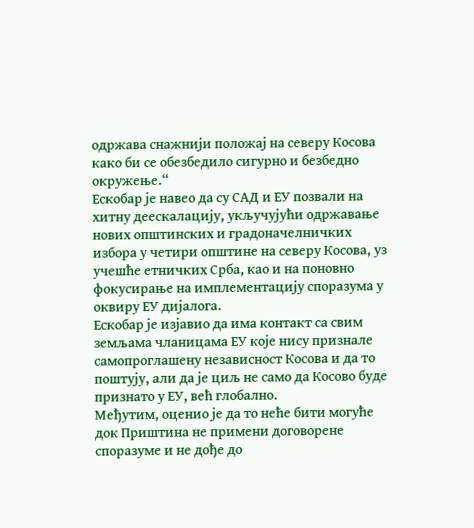одржава снажнији положај на северу Косова како би се обезбедило сигурно и безбедно окружење.“
Ескобар је навео да су САД и ЕУ позвали на хитну деескалацију, укључујући одржавање нових општинских и градоначелничких избора у четири општине на северу Косова, уз учешће етничких Срба, као и на поновно фокусирање на имплементацију споразума у оквиру ЕУ дијалога.
Ескобар је изјавио да има контакт са свим земљама чланицама ЕУ које нису признале самопроглашену независност Косова и да то поштују, али да је циљ не само да Косово буде признато у ЕУ, већ глобално.
Међутим, оценио је да то неће бити могуће док Приштина не примени договорене споразуме и не дође до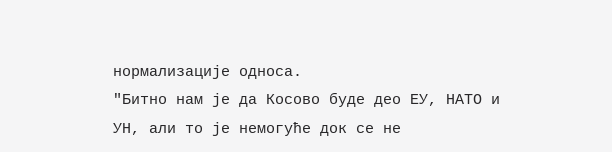нормализације односа.
"Битно нам је да Косово буде део ЕУ, НАТО и УН, али то је немогуће док се не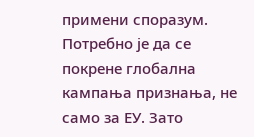примени споразум. Потребно је да се покрене глобална кампања признања, не само за ЕУ. Зато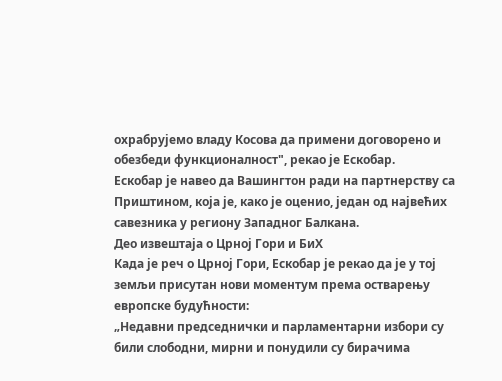охрабрујемо владу Косова да примени договорено и обезбеди функционалност", рекао је Ескобар.
Ескобар је навео да Вашингтон ради на партнерству са Приштином, која је, како је оценио, један од највећих савезника у региону Западног Балкана.
Део извештаја о Црној Гори и БиХ
Када је реч о Црној Гори, Ескобар је рекао да је у тој земљи присутан нови моментум према остварењу европске будућности:
„Недавни председнички и парламентарни избори су били слободни, мирни и понудили су бирачима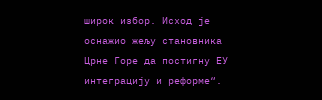широк избор. Исход је оснажио жељу становника Црне Горе да постигну ЕУ интеграцију и реформе“.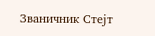Званичник Стејт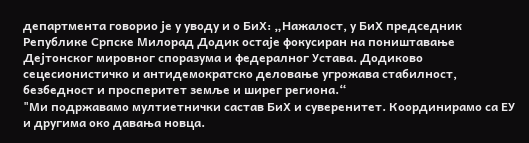департмента говорио је у уводу и о БиХ: „Нажалост, у БиХ председник Републике Српске Милорад Додик остаје фокусиран на поништавање Дејтонског мировног споразума и федералног Устава. Додиково сецесионистичко и антидемократско деловање угрожава стабилност, безбедност и просперитет земље и ширег региона.“
"Ми подржавамо мултиетнички састав БиХ и суверенитет. Координирамо са ЕУ и другима око давања новца.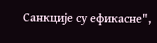Санкције су ефикасне",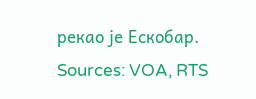рекао је Ескобар.
Sources: VOA, RTS